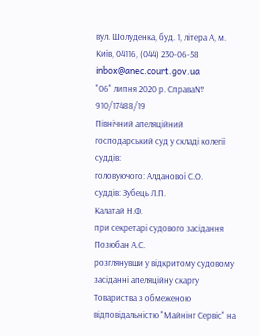вул. Шолуденка, буд. 1, літера А, м. Київ, 04116, (044) 230-06-58 inbox@anec.court.gov.ua
"06" липня 2020 р. Справа№ 910/17488/19
Північний апеляційний господарський суд у складі колегії суддів:
головуючого: Алданової С.О.
суддів: Зубець Л.П.
Калатай Н.Ф.
при секретарі судового засідання Позюбан А.С.
розглянувши у відкритому судовому засіданні апеляційну скаргу Товариства з обмеженою відповідальністю "Майнінг Сервіс" на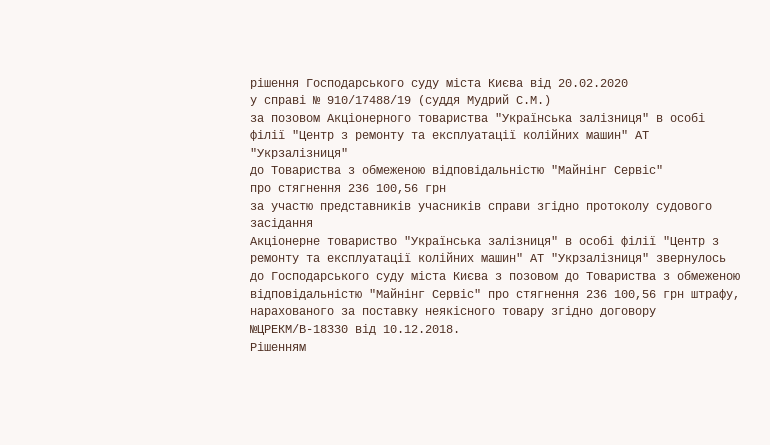рішення Господарського суду міста Києва від 20.02.2020
у справі № 910/17488/19 (суддя Мудрий С.М.)
за позовом Акціонерного товариства "Українська залізниця" в особі філії "Центр з ремонту та експлуатації колійних машин" АТ "Укрзалізниця"
до Товариства з обмеженою відповідальністю "Майнінг Сервіс"
про стягнення 236 100,56 грн
за участю представників учасників справи згідно протоколу судового засідання
Акціонерне товариство "Українська залізниця" в особі філії "Центр з ремонту та експлуатації колійних машин" АТ "Укрзалізниця" звернулось до Господарського суду міста Києва з позовом до Товариства з обмеженою відповідальністю "Майнінг Сервіс" про стягнення 236 100,56 грн штрафу, нарахованого за поставку неякісного товару згідно договору №ЦРЕКМ/В-18330 від 10.12.2018.
Рішенням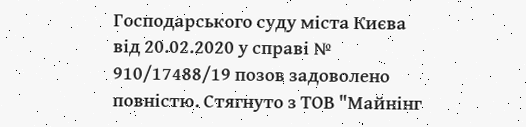Господарського суду міста Києва від 20.02.2020 у справі № 910/17488/19 позов задоволено повністю. Стягнуто з ТОВ "Майнінг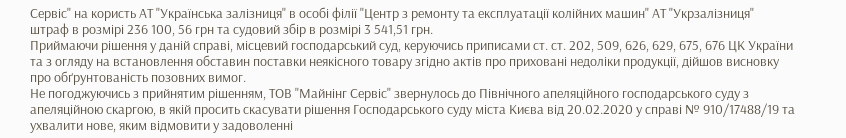Сервіс" на користь АТ "Українська залізниця" в особі філії "Центр з ремонту та експлуатації колійних машин" АТ "Укрзалізниця" штраф в розмірі 236 100, 56 грн та судовий збір в розмірі 3 541,51 грн.
Приймаючи рішення у даній справі, місцевий господарський суд, керуючись приписами ст. ст. 202, 509, 626, 629, 675, 676 ЦК України та з огляду на встановлення обставин поставки неякісного товару згідно актів про приховані недоліки продукції, дійшов висновку про обґрунтованість позовних вимог.
Не погоджуючись з прийнятим рішенням, ТОВ "Майнінг Сервіс" звернулось до Північного апеляційного господарського суду з апеляційною скаргою, в якій просить скасувати рішення Господарського суду міста Києва від 20.02.2020 у справі № 910/17488/19 та ухвалити нове, яким відмовити у задоволенні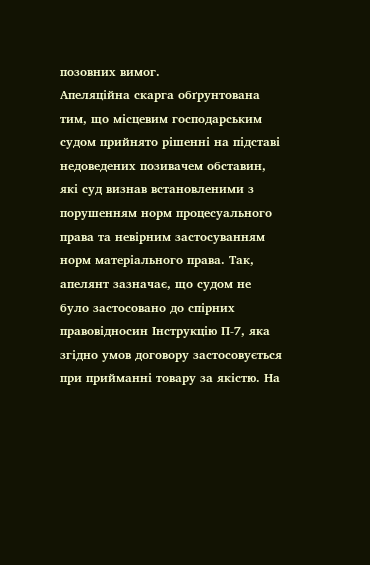позовних вимог.
Апеляційна скарга обґрунтована тим, що місцевим господарським судом прийнято рішенні на підставі недоведених позивачем обставин, які суд визнав встановленими з порушенням норм процесуального права та невірним застосуванням норм матеріального права. Так, апелянт зазначає, що судом не було застосовано до спірних правовідносин Інструкцію П-7, яка згідно умов договору застосовується при прийманні товару за якістю. На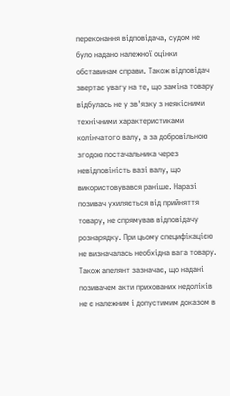переконання відповідача, судом не було надано належної оцінки обставинам справи. Також відповідач звертає увагу на те, що заміна товару відбулась не у зв'язку з неякісними технічними характеристиками колінчатого валу, а за добровільною згодою постачальника через невідповіність вазі валу, що використовувався раніше. Наразі позивач ухиляється від прийняття товару, не спрямував відповідачу рознарядку. При цьому специфікацією не визначалась необхідна вага товару. Також апелянт зазначає, що надані позивачем акти прихованих недоліків не є належним і допустимим доказом в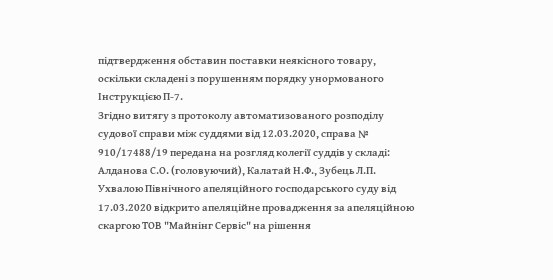підтвердження обставин поставки неякісного товару, оскільки складені з порушенням порядку унормованого Інструкцією П-7.
Згідно витягу з протоколу автоматизованого розподілу судової справи між суддями від 12.03.2020, справа № 910/17488/19 передана на розгляд колегії суддів у складі: Алданова С.О. (головуючий), Калатай Н.Ф., Зубець Л.П.
Ухвалою Північного апеляційного господарського суду від 17.03.2020 відкрито апеляційне провадження за апеляційною скаргою ТОВ "Майнінг Сервіс" на рішення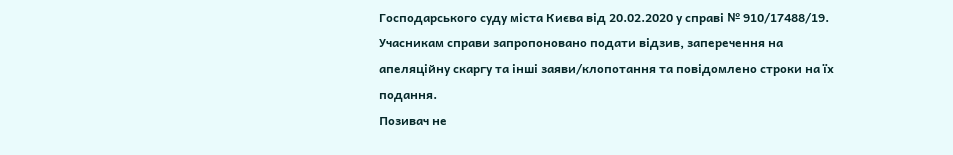Господарського суду міста Києва від 20.02.2020 у справі № 910/17488/19. Учасникам справи запропоновано подати відзив, заперечення на апеляційну скаргу та інші заяви/клопотання та повідомлено строки на їх подання.
Позивач не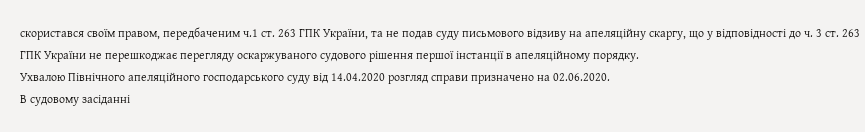скористався своїм правом, передбаченим ч.1 ст. 263 ГПК України, та не подав суду письмового відзиву на апеляційну скаргу, що у відповідності до ч. 3 ст. 263 ГПК України не перешкоджає перегляду оскаржуваного судового рішення першої інстанції в апеляційному порядку.
Ухвалою Північного апеляційного господарського суду від 14.04.2020 розгляд справи призначено на 02.06.2020.
В судовому засіданні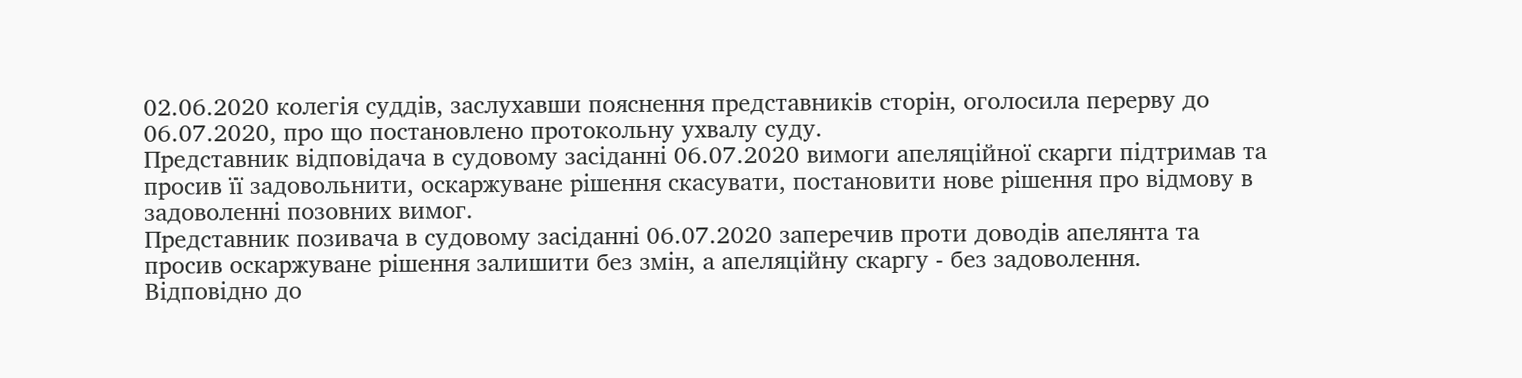02.06.2020 колегія суддів, заслухавши пояснення представників сторін, оголосила перерву до 06.07.2020, про що постановлено протокольну ухвалу суду.
Представник відповідача в судовому засіданні 06.07.2020 вимоги апеляційної скарги підтримав та просив її задовольнити, оскаржуване рішення скасувати, постановити нове рішення про відмову в задоволенні позовних вимог.
Представник позивача в судовому засіданні 06.07.2020 заперечив проти доводів апелянта та просив оскаржуване рішення залишити без змін, а апеляційну скаргу - без задоволення.
Відповідно до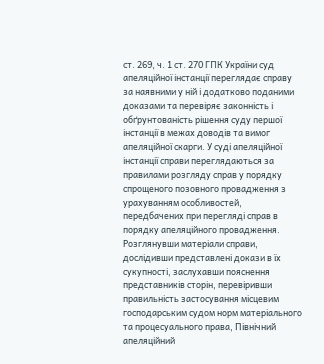ст. 269, ч. 1 ст. 270 ГПК України суд апеляційної інстанції переглядає справу за наявними у ній і додатково поданими доказами та перевіряє законність і обґрунтованість рішення суду першої інстанції в межах доводів та вимог апеляційної скарги. У суді апеляційної інстанції справи переглядаються за правилами розгляду справ у порядку спрощеного позовного провадження з урахуванням особливостей, передбачених при перегляді справ в порядку апеляційного провадження.
Розглянувши матеріали справи, дослідивши представлені докази в їх сукупності, заслухавши пояснення представників сторін, перевіривши правильність застосування місцевим господарським судом норм матеріального та процесуального права, Північний апеляційний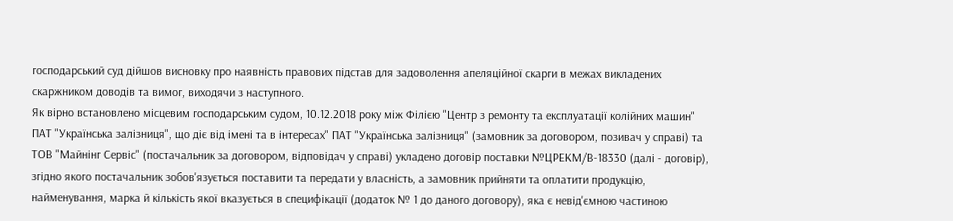господарський суд дійшов висновку про наявність правових підстав для задоволення апеляційної скарги в межах викладених скаржником доводів та вимог, виходячи з наступного.
Як вірно встановлено місцевим господарським судом, 10.12.2018 року між Філією "Центр з ремонту та експлуатації колійних машин" ПАТ "Українська залізниця", що діє від імені та в інтересах" ПАТ "Українська залізниця" (замовник за договором, позивач у справі) та ТОВ "Майнінг Сервіс" (постачальник за договором, відповідач у справі) укладено договір поставки №ЦРЕКМ/В-18330 (далі - договір), згідно якого постачальник зобов'язується поставити та передати у власність, а замовник прийняти та оплатити продукцію, найменування, марка й кількість якої вказується в специфікації (додаток № 1 до даного договору), яка є невід'ємною частиною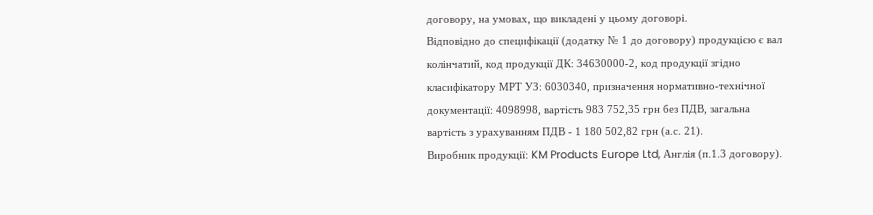договору, на умовах, що викладені у цьому договорі.
Відповідно до специфікації (додатку № 1 до договору) продукцією є вал колінчатий, код продукції ДК: 34630000-2, код продукції згідно класифікатору МРТ УЗ: 6030340, призначення нормативно-технічної документації: 4098998, вартість 983 752,35 грн без ПДВ, загальна вартість з урахуванням ПДВ - 1 180 502,82 грн (а.с. 21).
Виробник продукції: KM Products Europe Ltd, Англія (п.1.3 договору).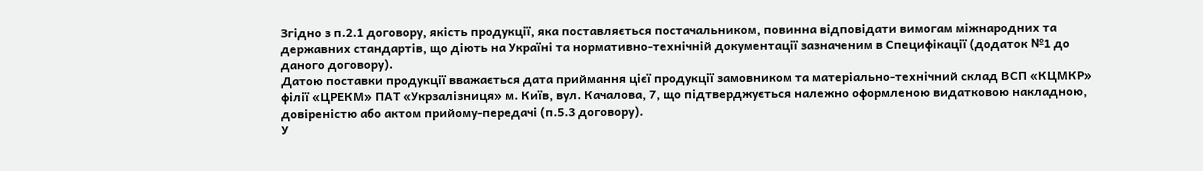Згідно з п.2.1 договору, якість продукції, яка поставляється постачальником, повинна відповідати вимогам міжнародних та державних стандартів, що діють на Україні та нормативно-технічній документації зазначеним в Специфікації (додаток №1 до даного договору).
Датою поставки продукції вважається дата приймання цієї продукції замовником та матеріально-технічний склад ВСП «КЦМКР» філії «ЦРЕКМ» ПАТ «Укрзалізниця» м. Київ, вул. Качалова, 7, що підтверджується належно оформленою видатковою накладною, довіреністю або актом прийому-передачі (п.5.3 договору).
У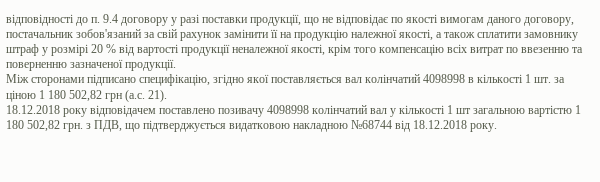відповідності до п. 9.4 договору у разі поставки продукції, що не відповідає по якості вимогам даного договору, постачальник зобов'язаний за свій рахунок замінити її на продукцію належної якості, а також сплатити замовнику штраф у розмірі 20 % від вартості продукції неналежної якості, крім того компенсацію всіх витрат по ввезенню та поверненню зазначеної продукції.
Між сторонами підписано специфікацію, згідно якої поставляється вал колінчатий 4098998 в кількості 1 шт. за ціною 1 180 502,82 грн (а.с. 21).
18.12.2018 року відповідачем поставлено позивачу 4098998 колінчатий вал у кількості 1 шт загальною вартістю 1 180 502,82 грн. з ПДВ, що підтверджується видатковою накладною №68744 від 18.12.2018 року.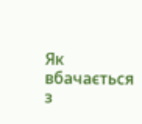Як вбачається з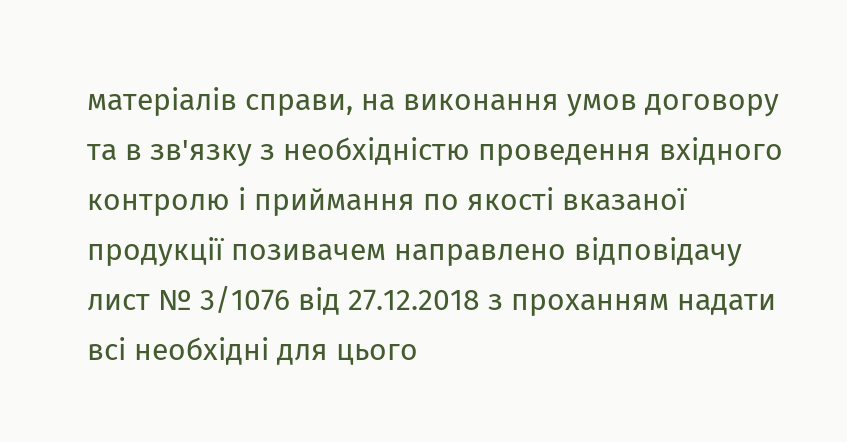матеріалів справи, на виконання умов договору та в зв'язку з необхідністю проведення вхідного контролю і приймання по якості вказаної продукції позивачем направлено відповідачу лист № 3/1076 від 27.12.2018 з проханням надати всі необхідні для цього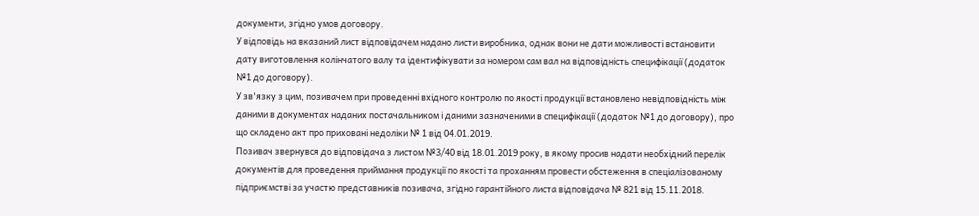документи, згідно умов договору.
У відповідь на вказаний лист відповідачем надано листи виробника, однак вони не дати можливості встановити дату виготовлення колінчатого валу та ідентифікувати за номером сам вал на відповідність специфікації (додаток №1 до договору).
У зв'язку з цим, позивачем при проведенні вхідного контролю по якості продукції встановлено невідповідність між даними в документах наданих постачальником і даними зазначеними в специфікації (додаток №1 до договору), про що складено акт про приховані недоліки № 1 від 04.01.2019.
Позивач звернувся до відповідача з листом №3/40 від 18.01.2019 року, в якому просив надати необхідний перелік документів для проведення приймання продукції по якості та проханням провести обстеження в спеціалізованому підприємстві за участю представників позивача, згідно гарантійного листа відповідача № 821 від 15.11.2018.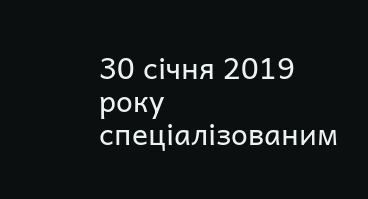30 січня 2019 року спеціалізованим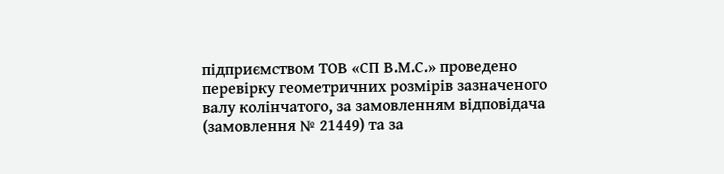підприємством ТОВ «СП В.М.С.» проведено перевірку геометричних розмірів зазначеного валу колінчатого, за замовленням відповідача (замовлення № 21449) та за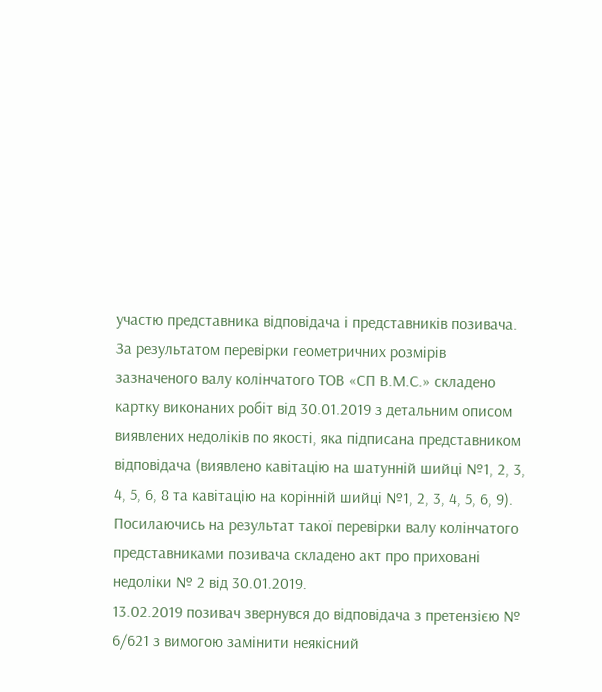участю представника відповідача і представників позивача.
За результатом перевірки геометричних розмірів зазначеного валу колінчатого ТОВ «СП В.М.С.» складено картку виконаних робіт від 30.01.2019 з детальним описом виявлених недоліків по якості, яка підписана представником відповідача (виявлено кавітацію на шатунній шийці №1, 2, 3, 4, 5, 6, 8 та кавітацію на корінній шийці №1, 2, 3, 4, 5, 6, 9).
Посилаючись на результат такої перевірки валу колінчатого представниками позивача складено акт про приховані недоліки № 2 від 30.01.2019.
13.02.2019 позивач звернувся до відповідача з претензією № 6/621 з вимогою замінити неякісний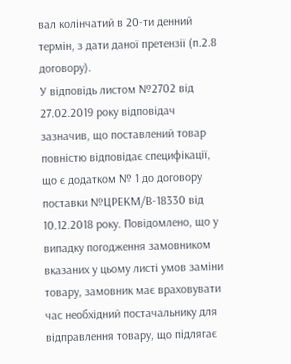вал колінчатий в 20-ти денний термін, з дати даної претензії (п.2.8 договору).
У відповідь листом №2702 від 27.02.2019 року відповідач зазначив, що поставлений товар повністю відповідає специфікації, що є додатком № 1 до договору поставки №ЦРЕКМ/В-18330 від 10.12.2018 року. Повідомлено, що у випадку погодження замовником вказаних у цьому листі умов заміни товару, замовник має враховувати час необхідний постачальнику для відправлення товару, що підлягає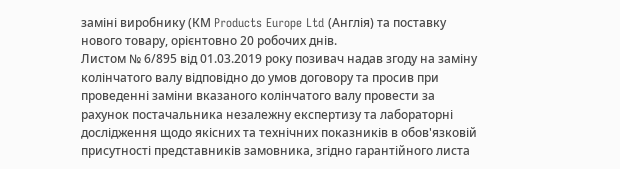заміні виробнику (КМ Products Europe Ltd (Англія) та поставку нового товару, орієнтовно 20 робочих днів.
Листом № 6/895 від 01.03.2019 року позивач надав згоду на заміну колінчатого валу відповідно до умов договору та просив при проведенні заміни вказаного колінчатого валу провести за рахунок постачальника незалежну експертизу та лабораторні дослідження щодо якісних та технічних показників в обов'язковій присутності представників замовника, згідно гарантійного листа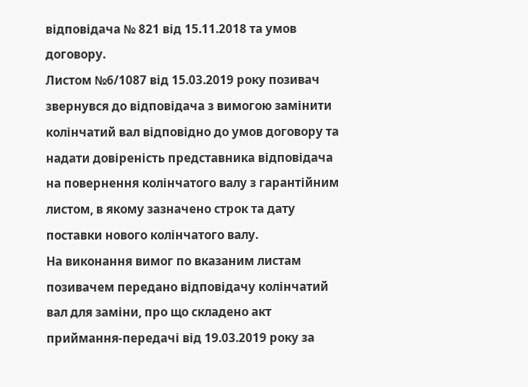відповідача № 821 від 15.11.2018 та умов договору.
Листом №6/1087 від 15.03.2019 року позивач звернувся до відповідача з вимогою замінити колінчатий вал відповідно до умов договору та надати довіреність представника відповідача на повернення колінчатого валу з гарантійним листом, в якому зазначено строк та дату поставки нового колінчатого валу.
На виконання вимог по вказаним листам позивачем передано відповідачу колінчатий вал для заміни, про що складено акт приймання-передачі від 19.03.2019 року за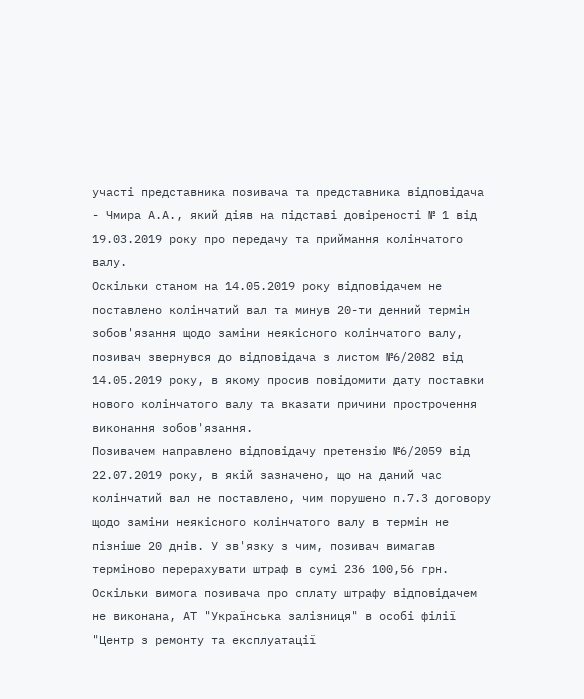участі представника позивача та представника відповідача - Чмира А.А., який діяв на підставі довіреності № 1 від 19.03.2019 року про передачу та приймання колінчатого валу.
Оскільки станом на 14.05.2019 року відповідачем не поставлено колінчатий вал та минув 20-ти денний термін зобов'язання щодо заміни неякісного колінчатого валу, позивач звернувся до відповідача з листом №6/2082 від 14.05.2019 року, в якому просив повідомити дату поставки нового колінчатого валу та вказати причини прострочення виконання зобов'язання.
Позивачем направлено відповідачу претензію №6/2059 від 22.07.2019 року, в якій зазначено, що на даний час колінчатий вал не поставлено, чим порушено п.7.3 договору щодо заміни неякісного колінчатого валу в термін не пізніше 20 днів. У зв'язку з чим, позивач вимагав терміново перерахувати штраф в сумі 236 100,56 грн.
Оскільки вимога позивача про сплату штрафу відповідачем не виконана, АТ "Українська залізниця" в особі філії "Центр з ремонту та експлуатації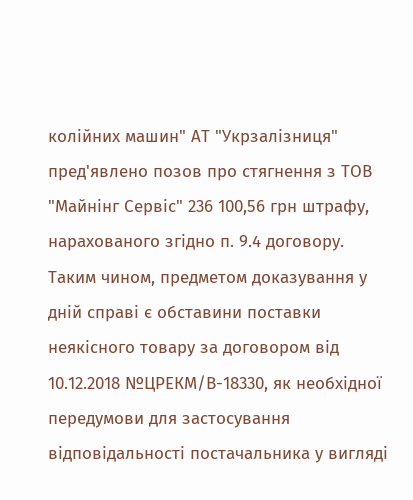колійних машин" АТ "Укрзалізниця" пред'явлено позов про стягнення з ТОВ "Майнінг Сервіс" 236 100,56 грн штрафу, нарахованого згідно п. 9.4 договору.
Таким чином, предметом доказування у дній справі є обставини поставки неякісного товару за договором від 10.12.2018 №ЦРЕКМ/В-18330, як необхідної передумови для застосування відповідальності постачальника у вигляді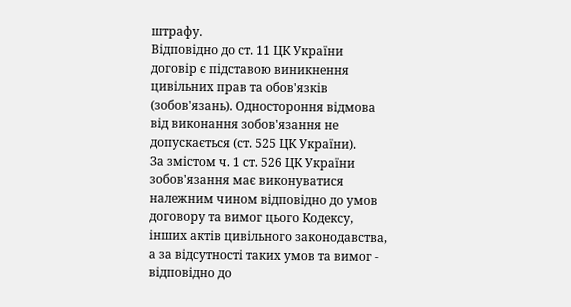штрафу.
Відповідно до ст. 11 ЦК України договір є підставою виникнення цивільних прав та обов'язків (зобов'язань). Одностороння відмова від виконання зобов'язання не допускається (ст. 525 ЦК України).
За змістом ч. 1 ст. 526 ЦК України зобов'язання має виконуватися належним чином відповідно до умов договору та вимог цього Кодексу, інших актів цивільного законодавства, а за відсутності таких умов та вимог - відповідно до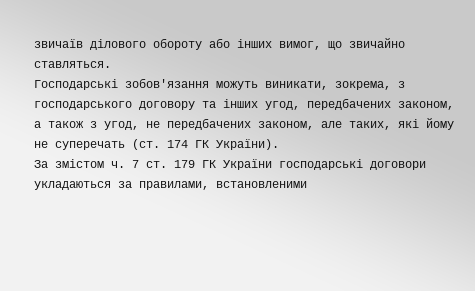звичаїв ділового обороту або інших вимог, що звичайно ставляться.
Господарські зобов'язання можуть виникати, зокрема, з господарського договору та інших угод, передбачених законом, а також з угод, не передбачених законом, але таких, які йому не суперечать (ст. 174 ГК України).
За змістом ч. 7 ст. 179 ГК України господарські договори укладаються за правилами, встановленими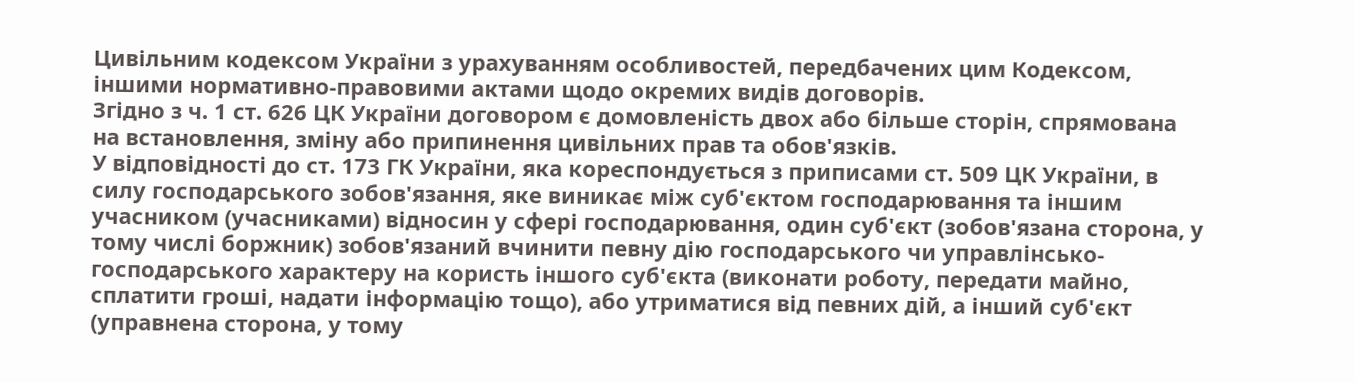Цивільним кодексом України з урахуванням особливостей, передбачених цим Кодексом, іншими нормативно-правовими актами щодо окремих видів договорів.
Згідно з ч. 1 ст. 626 ЦК України договором є домовленість двох або більше сторін, спрямована на встановлення, зміну або припинення цивільних прав та обов'язків.
У відповідності до ст. 173 ГК України, яка кореспондується з приписами ст. 509 ЦК України, в силу господарського зобов'язання, яке виникає між суб'єктом господарювання та іншим учасником (учасниками) відносин у сфері господарювання, один суб'єкт (зобов'язана сторона, у тому числі боржник) зобов'язаний вчинити певну дію господарського чи управлінсько-господарського характеру на користь іншого суб'єкта (виконати роботу, передати майно, сплатити гроші, надати інформацію тощо), або утриматися від певних дій, а інший суб'єкт (управнена сторона, у тому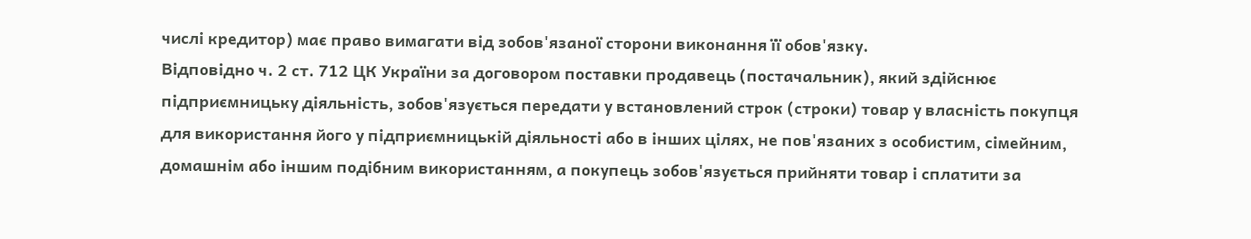числі кредитор) має право вимагати від зобов'язаної сторони виконання її обов'язку.
Відповідно ч. 2 ст. 712 ЦК України за договором поставки продавець (постачальник), який здійснює підприємницьку діяльність, зобов'язується передати у встановлений строк (строки) товар у власність покупця для використання його у підприємницькій діяльності або в інших цілях, не пов'язаних з особистим, сімейним, домашнім або іншим подібним використанням, а покупець зобов'язується прийняти товар і сплатити за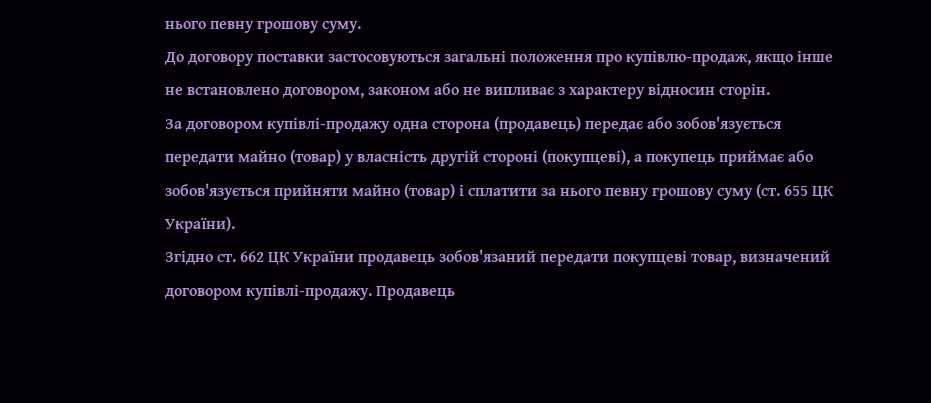нього певну грошову суму.
До договору поставки застосовуються загальні положення про купівлю-продаж, якщо інше не встановлено договором, законом або не випливає з характеру відносин сторін.
За договором купівлі-продажу одна сторона (продавець) передає або зобов'язується передати майно (товар) у власність другій стороні (покупцеві), а покупець приймає або зобов'язується прийняти майно (товар) і сплатити за нього певну грошову суму (ст. 655 ЦК України).
Згідно ст. 662 ЦК України продавець зобов'язаний передати покупцеві товар, визначений договором купівлі-продажу. Продавець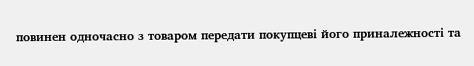повинен одночасно з товаром передати покупцеві його приналежності та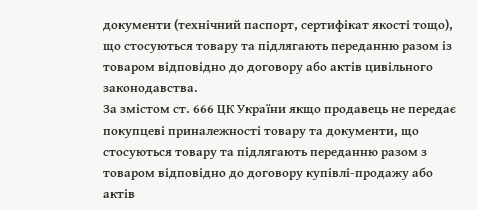документи (технічний паспорт, сертифікат якості тощо), що стосуються товару та підлягають переданню разом із товаром відповідно до договору або актів цивільного законодавства.
За змістом ст. 666 ЦК України якщо продавець не передає покупцеві приналежності товару та документи, що стосуються товару та підлягають переданню разом з товаром відповідно до договору купівлі-продажу або актів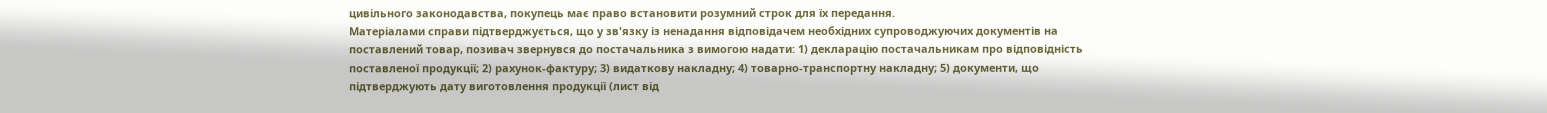цивільного законодавства, покупець має право встановити розумний строк для їх передання.
Матеріалами справи підтверджується, що у зв'язку із ненадання відповідачем необхідних супроводжуючих документів на поставлений товар, позивач звернувся до постачальника з вимогою надати: 1) декларацію постачальникам про відповідність поставленої продукції; 2) рахунок-фактуру; 3) видаткову накладну; 4) товарно-транспортну накладну; 5) документи, що підтверджують дату виготовлення продукції (лист від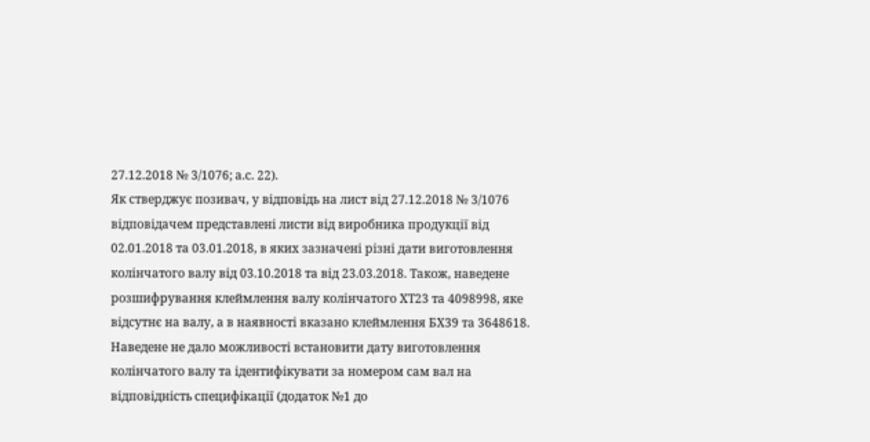27.12.2018 № 3/1076; а.с. 22).
Як стверджує позивач, у відповідь на лист від 27.12.2018 № 3/1076 відповідачем представлені листи від виробника продукції від 02.01.2018 та 03.01.2018, в яких зазначені різні дати виготовлення колінчатого валу від 03.10.2018 та від 23.03.2018. Також, наведене розшифрування клеймлення валу колінчатого XТ23 та 4098998, яке відсутнє на валу, а в наявності вказано клеймлення БХ39 та 3648618. Наведене не дало можливості встановити дату виготовлення колінчатого валу та ідентифікувати за номером сам вал на відповідність специфікації (додаток №1 до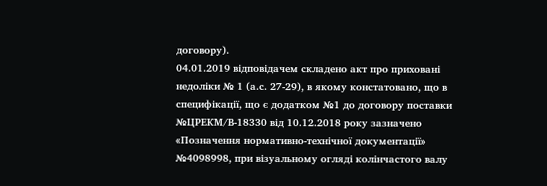договору).
04.01.2019 відповідачем складено акт про приховані недоліки № 1 (а.с. 27-29), в якому констатовано, що в специфікації, що є додатком №1 до договору поставки №ЦРЕКМ/В-18330 від 10.12.2018 року зазначено «Позначення нормативно-технічної документації» №4098998, при візуальному огляді колінчастого валу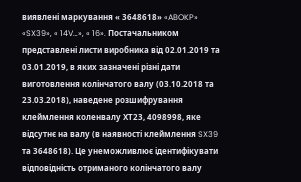виявлені маркування « 3648618» «ABOKP» «SX39», « 14V…», « 16». Постачальником представлені листи виробника від 02.01.2019 та 03.01.2019, в яких зазначені різні дати виготовлення колінчатого валу (03.10.2018 та 23.03.2018), наведене розшифрування клеймлення коленвалу XТ23, 4098998, яке відсутнє на валу (в наявності клеймлення SX39 та 3648618). Це унеможливлює ідентифікувати відповідність отриманого колінчатого валу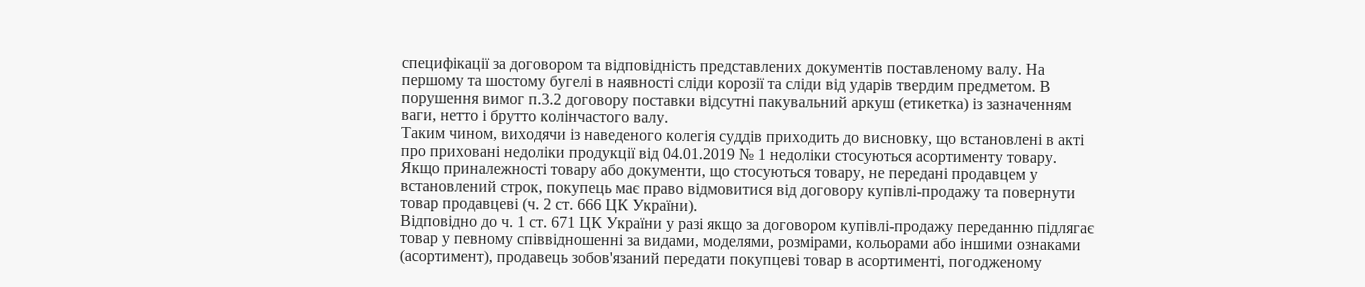специфікації за договором та відповідність представлених документів поставленому валу. На першому та шостому бугелі в наявності сліди корозії та сліди від ударів твердим предметом. В порушення вимог п.3.2 договору поставки відсутні пакувальний аркуш (етикетка) із зазначенням ваги, нетто і брутто колінчастого валу.
Таким чином, виходячи із наведеного колегія суддів приходить до висновку, що встановлені в акті про приховані недоліки продукції від 04.01.2019 № 1 недоліки стосуються асортименту товару.
Якщо приналежності товару або документи, що стосуються товару, не передані продавцем у встановлений строк, покупець має право відмовитися від договору купівлі-продажу та повернути товар продавцеві (ч. 2 ст. 666 ЦК України).
Відповідно до ч. 1 ст. 671 ЦК України у разі якщо за договором купівлі-продажу переданню підлягає товар у певному співвідношенні за видами, моделями, розмірами, кольорами або іншими ознаками (асортимент), продавець зобов'язаний передати покупцеві товар в асортименті, погодженому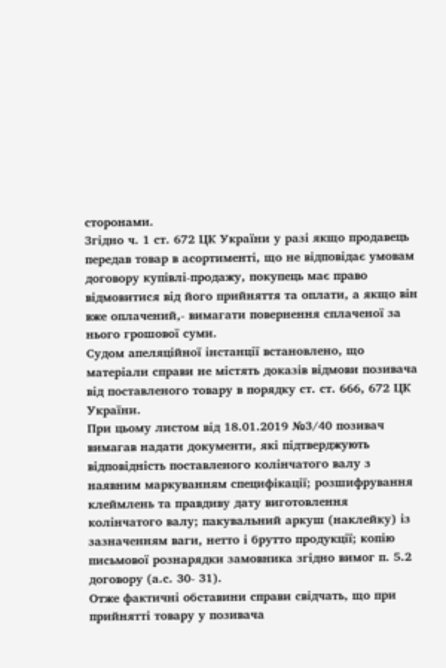сторонами.
Згідно ч. 1 ст. 672 ЦК України у разі якщо продавець передав товар в асортименті, що не відповідає умовам договору купівлі-продажу, покупець має право відмовитися від його прийняття та оплати, а якщо він вже оплачений,- вимагати повернення сплаченої за нього грошової суми.
Судом апеляційної інстанції встановлено, що матеріали справи не містять доказів відмови позивача від поставленого товару в порядку ст. ст. 666, 672 ЦК України.
При цьому листом від 18.01.2019 №3/40 позивач вимагав надати документи, які підтверджують відповідність поставленого колінчатого валу з наявним маркуванням специфікації; розшифрування клеймлень та правдиву дату виготовлення колінчатого валу; пакувальний аркуш (наклейку) із зазначенням ваги, нетто і брутто продукції; копію письмової рознарядки замовника згідно вимог п. 5.2 договору (а.с. 30- 31).
Отже фактичні обставини справи свідчать, що при прийнятті товару у позивача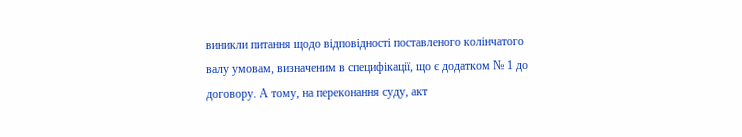виникли питання щодо відповідності поставленого колінчатого валу умовам, визначеним в специфікації, що є додатком № 1 до договору. А тому, на переконання суду, акт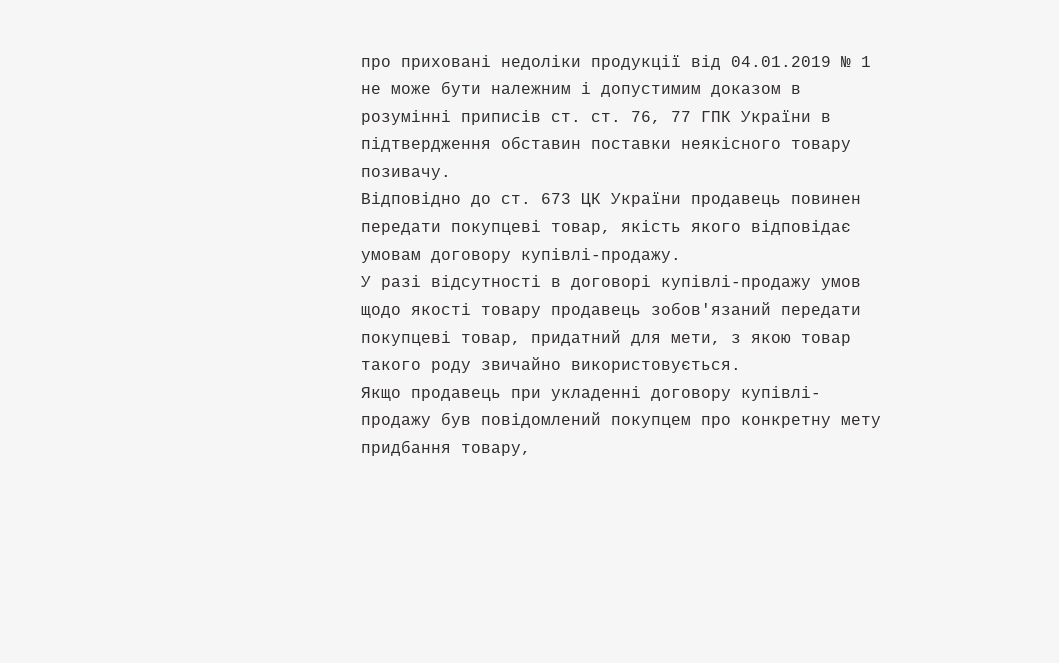про приховані недоліки продукції від 04.01.2019 № 1 не може бути належним і допустимим доказом в розумінні приписів ст. ст. 76, 77 ГПК України в підтвердження обставин поставки неякісного товару позивачу.
Відповідно до ст. 673 ЦК України продавець повинен передати покупцеві товар, якість якого відповідає умовам договору купівлі-продажу.
У разі відсутності в договорі купівлі-продажу умов щодо якості товару продавець зобов'язаний передати покупцеві товар, придатний для мети, з якою товар такого роду звичайно використовується.
Якщо продавець при укладенні договору купівлі-продажу був повідомлений покупцем про конкретну мету придбання товару,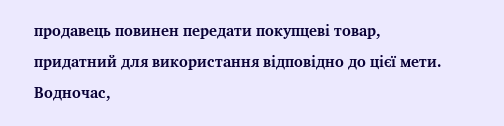продавець повинен передати покупцеві товар, придатний для використання відповідно до цієї мети.
Водночас,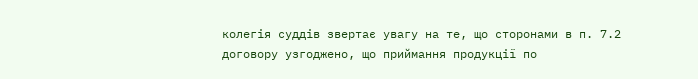колегія суддів звертає увагу на те, що сторонами в п. 7.2 договору узгоджено, що приймання продукції по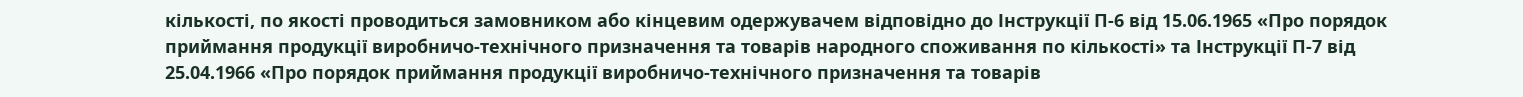кількості, по якості проводиться замовником або кінцевим одержувачем відповідно до Інструкції П-6 від 15.06.1965 «Про порядок приймання продукції виробничо-технічного призначення та товарів народного споживання по кількості» та Інструкції П-7 від 25.04.1966 «Про порядок приймання продукції виробничо-технічного призначення та товарів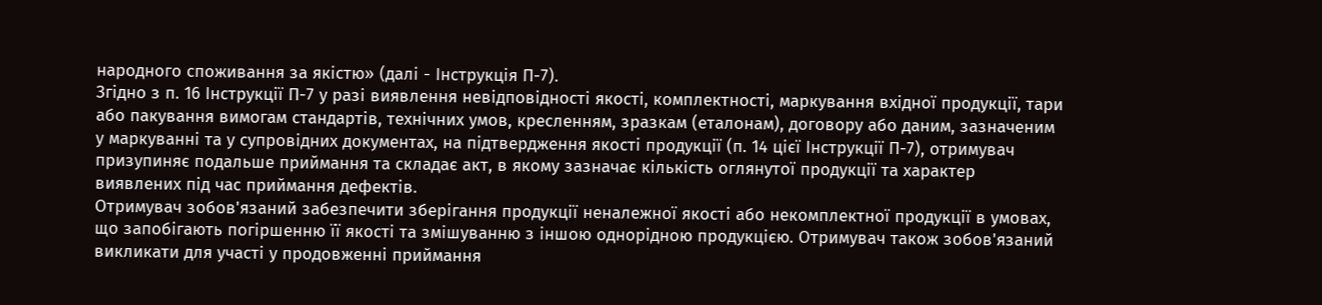народного споживання за якістю» (далі - Інструкція П-7).
Згідно з п. 16 Інструкції П-7 у разі виявлення невідповідності якості, комплектності, маркування вхідної продукції, тари або пакування вимогам стандартів, технічних умов, кресленням, зразкам (еталонам), договору або даним, зазначеним у маркуванні та у супровідних документах, на підтвердження якості продукції (п. 14 цієї Інструкції П-7), отримувач призупиняє подальше приймання та складає акт, в якому зазначає кількість оглянутої продукції та характер виявлених під час приймання дефектів.
Отримувач зобов'язаний забезпечити зберігання продукції неналежної якості або некомплектної продукції в умовах, що запобігають погіршенню її якості та змішуванню з іншою однорідною продукцією. Отримувач також зобов'язаний викликати для участі у продовженні приймання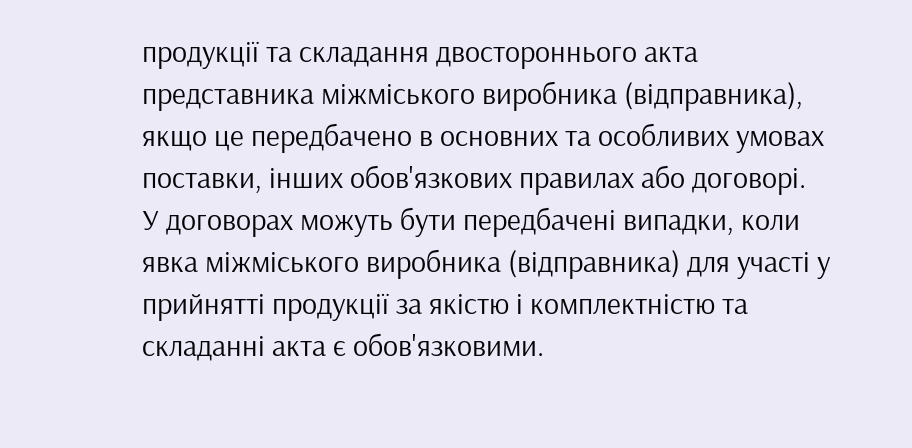продукції та складання двостороннього акта представника міжміського виробника (відправника), якщо це передбачено в основних та особливих умовах поставки, інших обов'язкових правилах або договорі.
У договорах можуть бути передбачені випадки, коли явка міжміського виробника (відправника) для участі у прийнятті продукції за якістю і комплектністю та складанні акта є обов'язковими.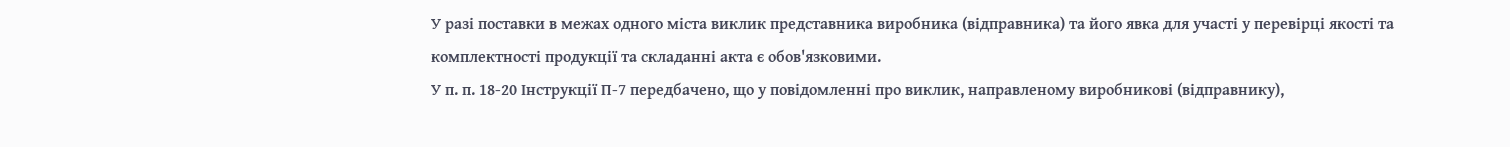У разі поставки в межах одного міста виклик представника виробника (відправника) та його явка для участі у перевірці якості та комплектності продукції та складанні акта є обов'язковими.
У п. п. 18-20 Інструкції П-7 передбачено, що у повідомленні про виклик, направленому виробникові (відправнику),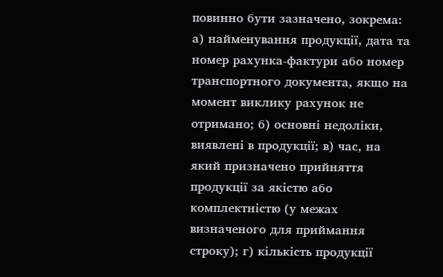повинно бути зазначено, зокрема: а) найменування продукції, дата та номер рахунка-фактури або номер транспортного документа, якщо на момент виклику рахунок не отримано; б) основні недоліки, виявлені в продукції; в) час, на який призначено прийняття продукції за якістю або комплектністю (у межах визначеного для приймання строку); г) кількість продукції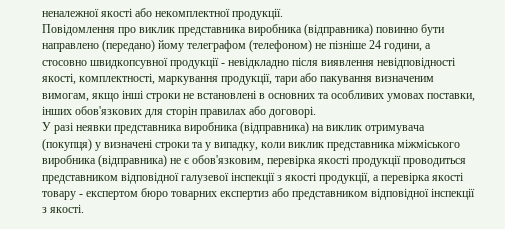неналежної якості або некомплектної продукції.
Повідомлення про виклик представника виробника (відправника) повинно бути направлено (передано) йому телеграфом (телефоном) не пізніше 24 години, а стосовно швидкопсувної продукції - невідкладно після виявлення невідповідності якості, комплектності, маркування продукції, тари або пакування визначеним вимогам, якщо інші строки не встановлені в основних та особливих умовах поставки, інших обов'язкових для сторін правилах або договорі.
У разі неявки представника виробника (відправника) на виклик отримувача (покупця) у визначені строки та у випадку, коли виклик представника міжміського виробника (відправника) не є обов'язковим, перевірка якості продукції проводиться представником відповідної галузевої інспекції з якості продукції, а перевірка якості товару - експертом бюро товарних експертиз або представником відповідної інспекції з якості.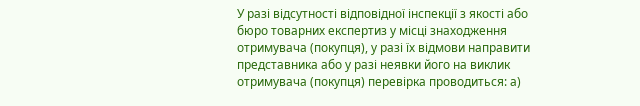У разі відсутності відповідної інспекції з якості або бюро товарних експертиз у місці знаходження отримувача (покупця), у разі їх відмови направити представника або у разі неявки його на виклик отримувача (покупця) перевірка проводиться: а)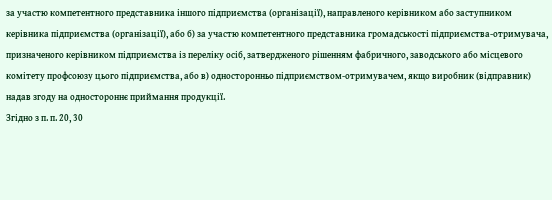за участю компетентного представника іншого підприємства (організації), направленого керівником або заступником керівника підприємства (організації), або б) за участю компетентного представника громадськості підприємства-отримувача, призначеного керівником підприємства із переліку осіб, затвердженого рішенням фабричного, заводського або місцевого комітету профсоюзу цього підприємства, або в) односторонньо підприємством-отримувачем, якщо виробник (відправник) надав згоду на одностороннє приймання продукції.
Згідно з п. п. 20, 30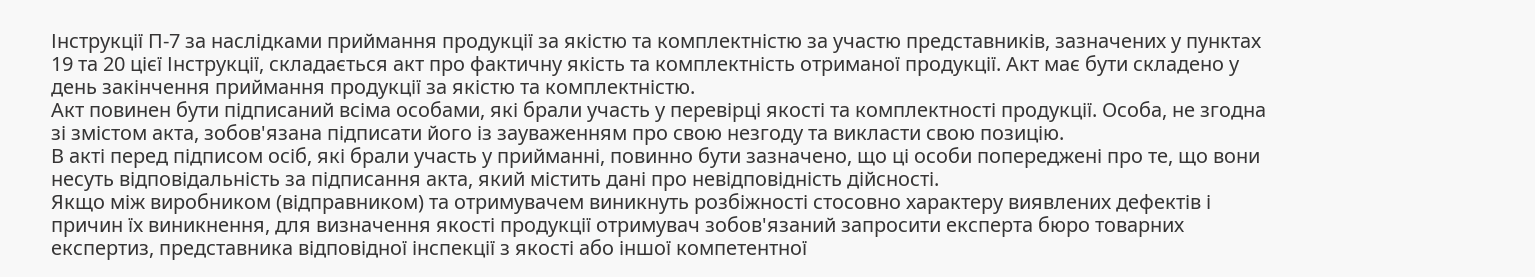Інструкції П-7 за наслідками приймання продукції за якістю та комплектністю за участю представників, зазначених у пунктах 19 та 20 цієї Інструкції, складається акт про фактичну якість та комплектність отриманої продукції. Акт має бути складено у день закінчення приймання продукції за якістю та комплектністю.
Акт повинен бути підписаний всіма особами, які брали участь у перевірці якості та комплектності продукції. Особа, не згодна зі змістом акта, зобов'язана підписати його із зауваженням про свою незгоду та викласти свою позицію.
В акті перед підписом осіб, які брали участь у прийманні, повинно бути зазначено, що ці особи попереджені про те, що вони несуть відповідальність за підписання акта, який містить дані про невідповідність дійсності.
Якщо між виробником (відправником) та отримувачем виникнуть розбіжності стосовно характеру виявлених дефектів і причин їх виникнення, для визначення якості продукції отримувач зобов'язаний запросити експерта бюро товарних експертиз, представника відповідної інспекції з якості або іншої компетентної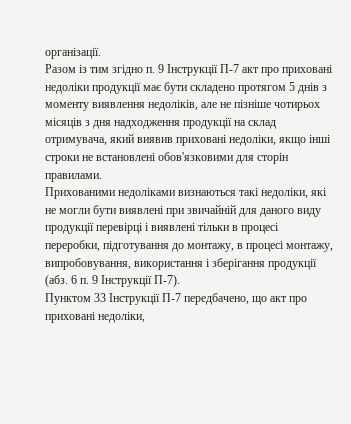організації.
Разом із тим згідно п. 9 Інструкції П-7 акт про приховані недоліки продукції має бути складено протягом 5 днів з моменту виявлення недоліків, але не пізніше чотирьох місяців з дня надходження продукції на склад отримувача, який виявив приховані недоліки, якщо інші строки не встановлені обов'язковими для сторін правилами.
Прихованими недоліками визнаються такі недоліки, які не могли бути виявлені при звичайній для даного виду продукції перевірці і виявлені тільки в процесі переробки, підготування до монтажу, в процесі монтажу, випробовування, використання і зберігання продукції (абз. 6 п. 9 Інструкції П-7).
Пунктом 33 Інструкції П-7 передбачено, що акт про приховані недоліки,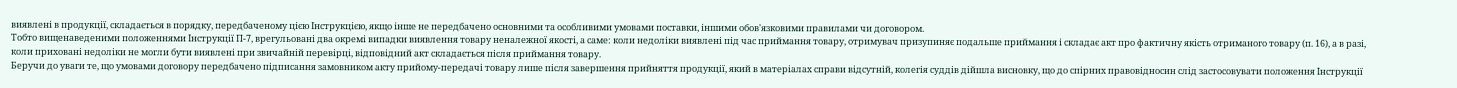виявлені в продукції, складається в порядку, передбаченому цією Інструкцією, якщо інше не передбачено основними та особливими умовами поставки, іншими обов'язковими правилами чи договором.
Тобто вищенаведеними положеннями Інструкції П-7, врегульовані два окремі випадки виявлення товару неналежної якості, а саме: коли недоліки виявлені під час приймання товару, отримувач призупиняє подальше приймання і складає акт про фактичну якість отриманого товару (п. 16), а в разі, коли приховані недоліки не могли бути виявлені при звичайній перевірці, відповідний акт складається після приймання товару.
Беручи до уваги те, що умовами договору передбачено підписання замовником акту прийому-передачі товару лише після завершення прийняття продукції, який в матеріалах справи відсутній, колегія суддів дійшла висновку, що до спірних правовідносин слід застосовувати положення Інструкції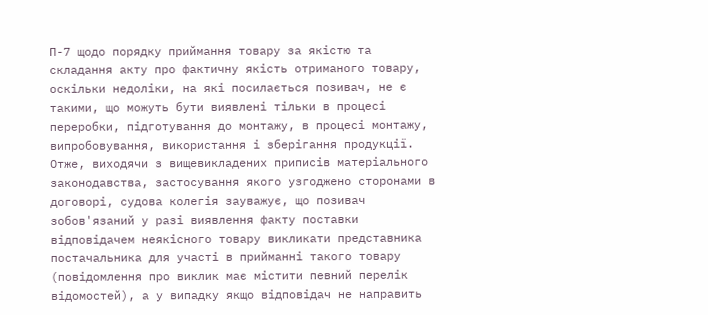П-7 щодо порядку приймання товару за якістю та складання акту про фактичну якість отриманого товару, оскільки недоліки, на які посилається позивач, не є такими, що можуть бути виявлені тільки в процесі переробки, підготування до монтажу, в процесі монтажу, випробовування, використання і зберігання продукції.
Отже, виходячи з вищевикладених приписів матеріального законодавства, застосування якого узгоджено сторонами в договорі, судова колегія зауважує, що позивач зобов'язаний у разі виявлення факту поставки відповідачем неякісного товару викликати представника постачальника для участі в прийманні такого товару (повідомлення про виклик має містити певний перелік відомостей), а у випадку якщо відповідач не направить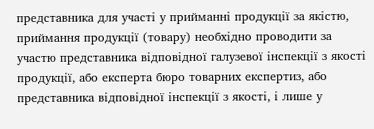представника для участі у прийманні продукції за якістю, приймання продукції (товару) необхідно проводити за участю представника відповідної галузевої інспекції з якості продукції, або експерта бюро товарних експертиз, або представника відповідної інспекції з якості, і лише у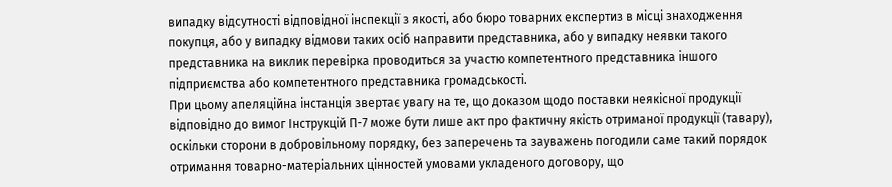випадку відсутності відповідної інспекції з якості, або бюро товарних експертиз в місці знаходження покупця, або у випадку відмови таких осіб направити представника, або у випадку неявки такого представника на виклик перевірка проводиться за участю компетентного представника іншого підприємства або компетентного представника громадськості.
При цьому апеляційна інстанція звертає увагу на те, що доказом щодо поставки неякісної продукції відповідно до вимог Інструкцій П-7 може бути лише акт про фактичну якість отриманої продукції (тавару), оскільки сторони в добровільному порядку, без заперечень та зауважень погодили саме такий порядок отримання товарно-матеріальних цінностей умовами укладеного договору, що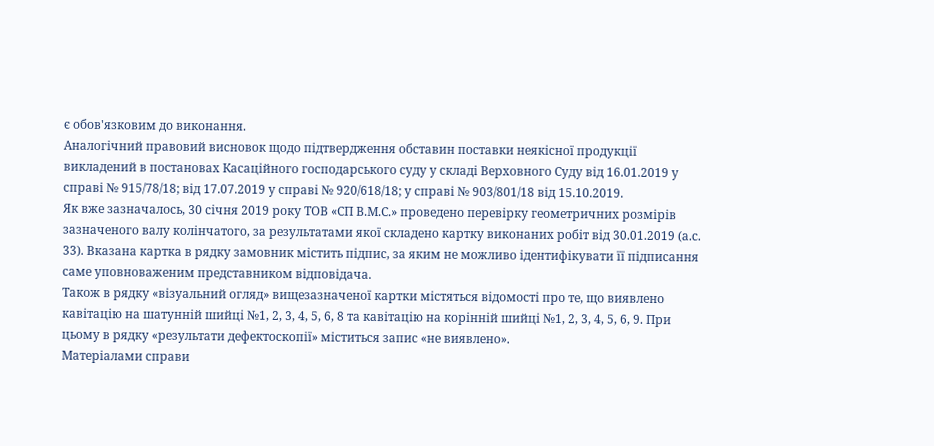є обов'язковим до виконання.
Аналогічний правовий висновок щодо підтвердження обставин поставки неякісної продукції викладений в постановах Касаційного господарського суду у складі Верховного Суду від 16.01.2019 у справі № 915/78/18; від 17.07.2019 у справі № 920/618/18; у справі № 903/801/18 від 15.10.2019.
Як вже зазначалось, 30 січня 2019 року ТОВ «СП В.М.С.» проведено перевірку геометричних розмірів зазначеного валу колінчатого, за результатами якої складено картку виконаних робіт від 30.01.2019 (а.с. 33). Вказана картка в рядку замовник містить підпис, за яким не можливо ідентифікувати її підписання саме уповноваженим представником відповідача.
Також в рядку «візуальний огляд» вищезазначеної картки містяться відомості про те, що виявлено кавітацію на шатунній шийці №1, 2, 3, 4, 5, 6, 8 та кавітацію на корінній шийці №1, 2, 3, 4, 5, 6, 9. При цьому в рядку «результати дефектоскопії» міститься запис «не виявлено».
Матеріалами справи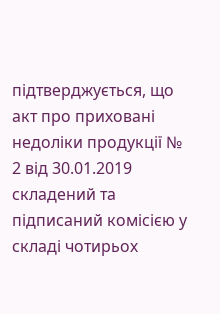підтверджується, що акт про приховані недоліки продукції № 2 від 30.01.2019 складений та підписаний комісією у складі чотирьох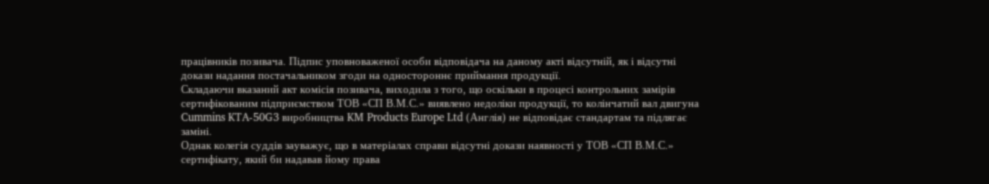працівників позивача. Підпис уповноваженої особи відповідача на даному акті відсутній, як і відсутні докази надання постачальником згоди на одностороннє приймання продукції.
Складаючи вказаний акт комісія позивача, виходила з того, що оскільки в процесі контрольних замірів сертифікованим підприємством ТОВ «СП В.М.С.» виявлено недоліки продукції, то колінчатий вал двигуна Cummins KTA-50G3 виробництва KM Products Europe Ltd (Англія) не відповідає стандартам та підлягає заміні.
Однак колегія суддів зауважує, що в матеріалах справи відсутні докази наявності у ТОВ «СП В.М.С.» сертифікату, який би надавав йому права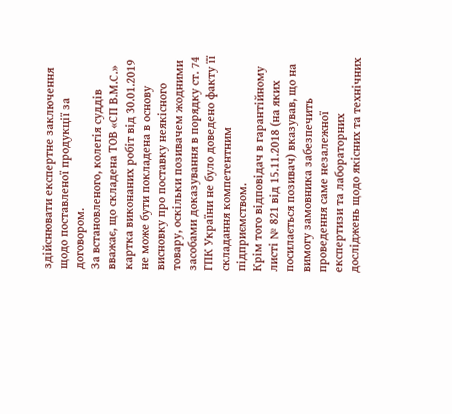здійснювати експертне заключення щодо поставленої продукції за договором.
За встановленого, колегія суддів вважає, що складена ТОВ «СП В.М.С.» картка виконаних робіт від 30.01.2019 не може бути покладена в основу висновку про поставку неякісного товару, оскільки позивачем жодними засобами доказування в порядку ст. 74 ГПК України не було доведено факту її складання компетентним підприємством.
Крім того відповідач в гарантійному листі № 821 від 15.11.2018 (на яких посилається позивач) вказував, що на вимогу замовника забезпечить проведення саме незалежної експертизи та лабораторних досліджень щодо якісних та технічних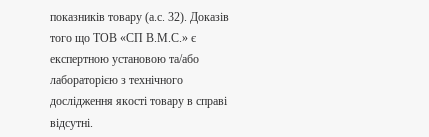показників товару (а.с. 32). Доказів того що ТОВ «СП В.М.С.» є експертною установою та/або лабораторією з технічного дослідження якості товару в справі відсутні.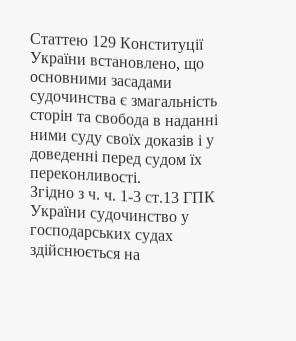Статтею 129 Конституції України встановлено, що основними засадами судочинства є змагальність сторін та свобода в наданні ними суду своїх доказів і у доведенні перед судом їх переконливості.
Згідно з ч. ч. 1-3 ст.13 ГПК України судочинство у господарських судах здійснюється на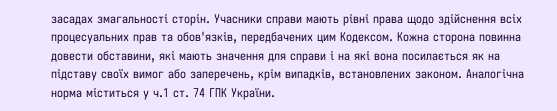засадах змагальності сторін. Учасники справи мають рівні права щодо здійснення всіх процесуальних прав та обов'язків, передбачених цим Кодексом. Кожна сторона повинна довести обставини, які мають значення для справи і на які вона посилається як на підставу своїх вимог або заперечень, крім випадків, встановлених законом. Аналогічна норма міститься у ч.1 ст. 74 ГПК України.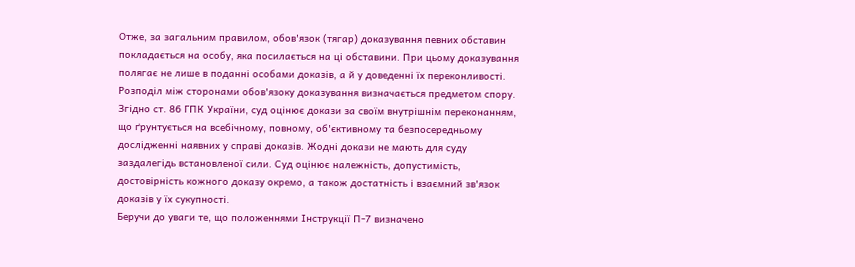Отже, за загальним правилом, обов'язок (тягар) доказування певних обставин покладається на особу, яка посилається на ці обставини. При цьому доказування полягає не лише в поданні особами доказів, а й у доведенні їх переконливості. Розподіл між сторонами обов'язоку доказування визначається предметом спору.
Згідно ст. 86 ГПК України, суд оцінює докази за своїм внутрішнім переконанням, що ґрунтується на всебічному, повному, об'єктивному та безпосередньому дослідженні наявних у справі доказів. Жодні докази не мають для суду заздалегідь встановленої сили. Суд оцінює належність, допустимість, достовірність кожного доказу окремо, а також достатність і взаємний зв'язок доказів у їх сукупності.
Беручи до уваги те, що положеннями Інструкції П-7 визначено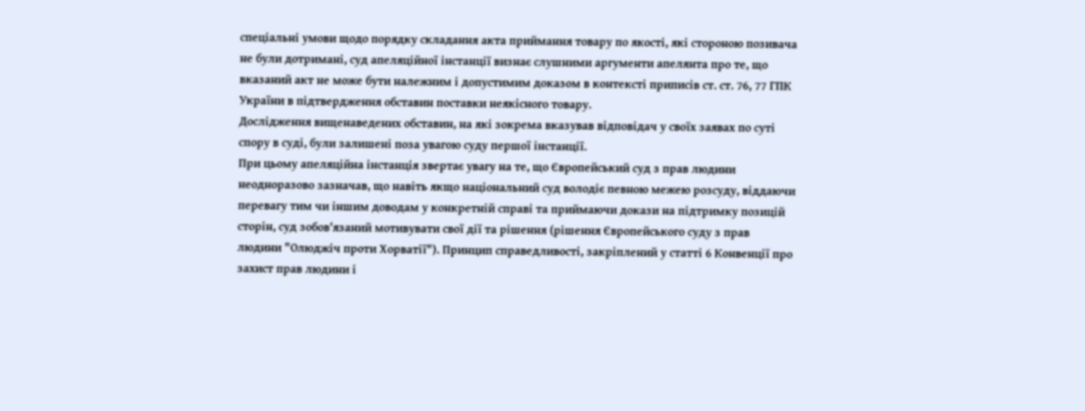спеціальні умови щодо порядку складання акта приймання товару по якості, які стороною позивача не були дотримані, суд апеляційної інстанції визнає слушними аргументи апелянта про те, що вказаний акт не може бути належним і допустимим доказом в контексті приписів ст. ст. 76, 77 ГПК України в підтвердження обставин поставки неякісного товару.
Дослідження вищенаведених обставин, на які зокрема вказував відповідач у своїх заявах по суті спору в суді, були залишені поза увагою суду першої інстанції.
При цьому апеляційна інстанція звертає увагу на те, що Європейський суд з прав людини неодноразово зазначав, що навіть якщо національний суд володіє певною межею розсуду, віддаючи перевагу тим чи іншим доводам у конкретній справі та приймаючи докази на підтримку позицій сторін, суд зобов'язаний мотивувати свої дії та рішення (рішення Європейського суду з прав людини "Олюджіч проти Хорватії"). Принцип справедливості, закріплений у статті 6 Конвенції про захист прав людини і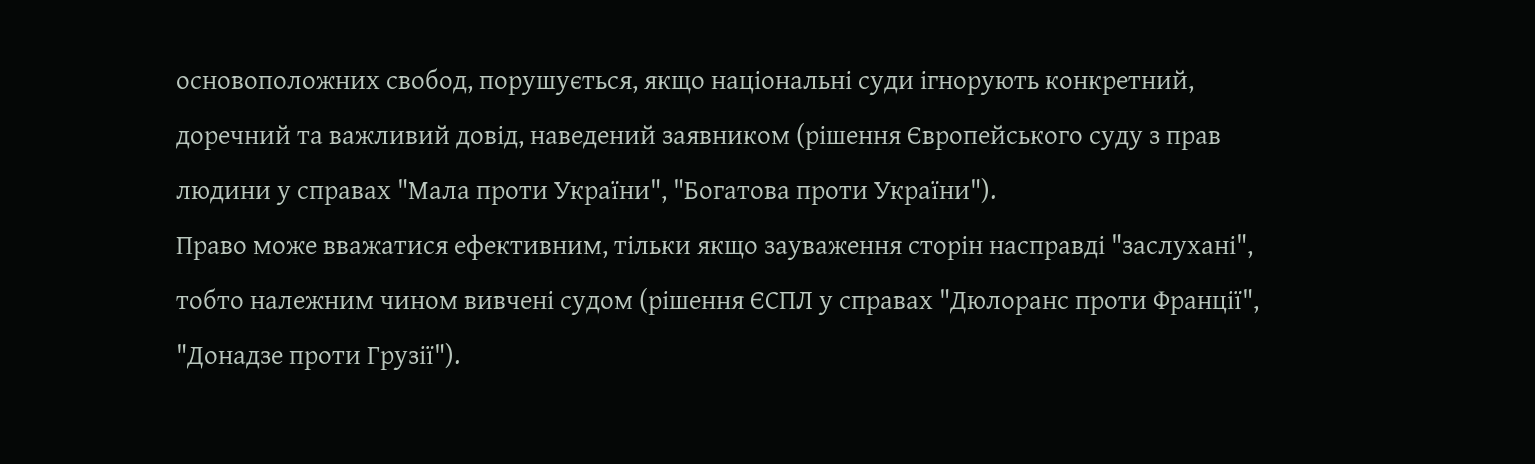основоположних свобод, порушується, якщо національні суди ігнорують конкретний, доречний та важливий довід, наведений заявником (рішення Європейського суду з прав людини у справах "Мала проти України", "Богатова проти України").
Право може вважатися ефективним, тільки якщо зауваження сторін насправді "заслухані", тобто належним чином вивчені судом (рішення ЄСПЛ у справах "Дюлоранс проти Франції", "Донадзе проти Грузії").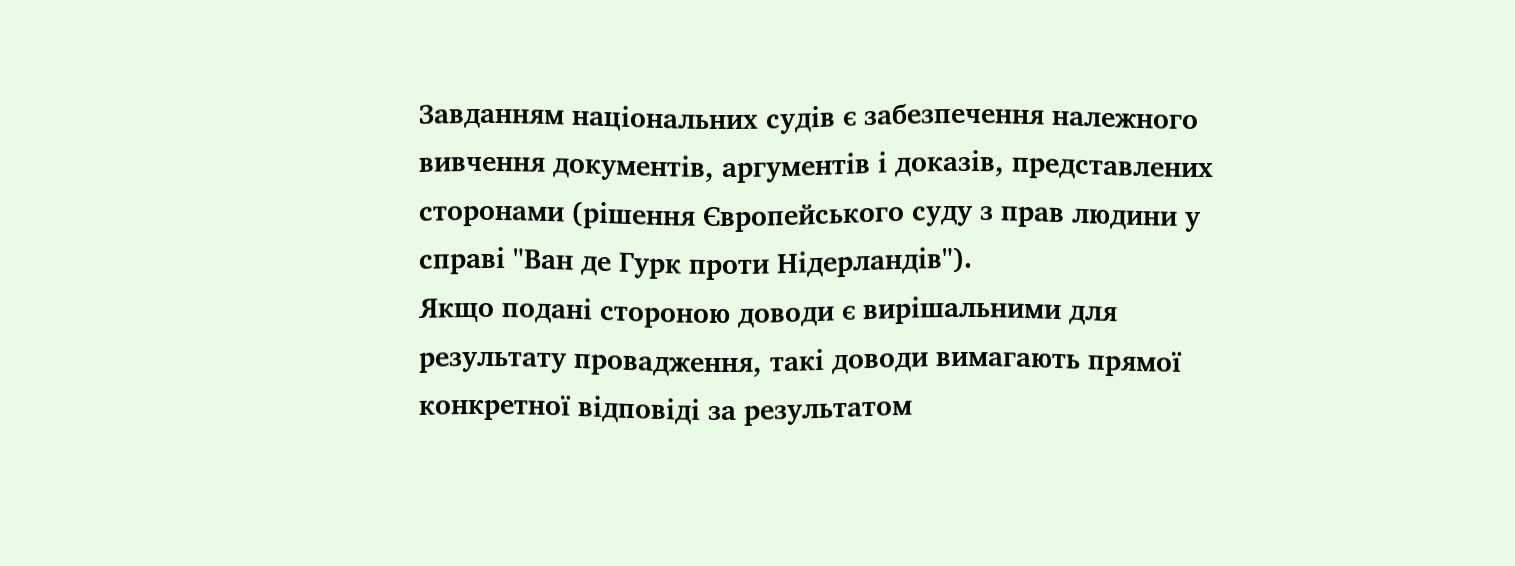Завданням національних судів є забезпечення належного вивчення документів, аргументів і доказів, представлених сторонами (рішення Європейського суду з прав людини у справі "Ван де Гурк проти Нідерландів").
Якщо подані стороною доводи є вирішальними для результату провадження, такі доводи вимагають прямої конкретної відповіді за результатом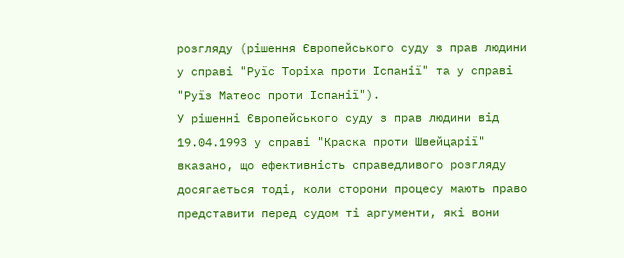розгляду (рішення Європейського суду з прав людини у справі "Руїс Торіха проти Іспанії" та у справі "Руїз Матеос проти Іспанії").
У рішенні Європейського суду з прав людини від 19.04.1993 у справі "Краска проти Швейцарії" вказано, що ефективність справедливого розгляду досягається тоді, коли сторони процесу мають право представити перед судом ті аргументи, які вони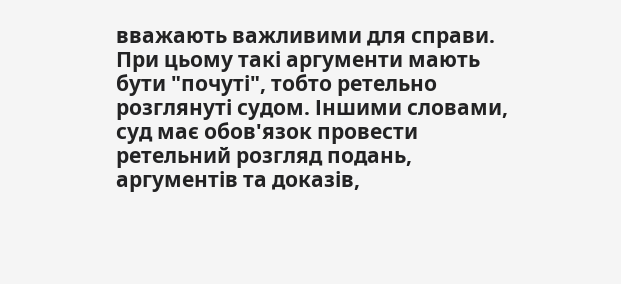вважають важливими для справи. При цьому такі аргументи мають бути "почуті", тобто ретельно розглянуті судом. Іншими словами, суд має обов'язок провести ретельний розгляд подань, аргументів та доказів,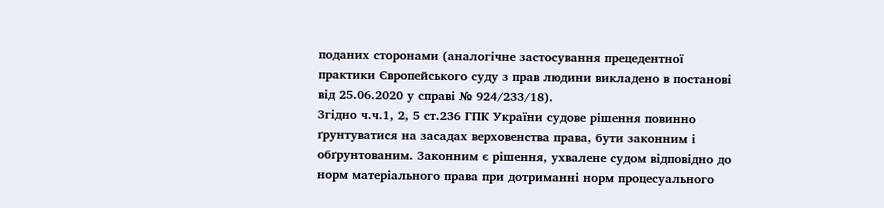поданих сторонами (аналогічне застосування прецедентної практики Європейського суду з прав людини викладено в постанові від 25.06.2020 у справі № 924/233/18).
Згідно ч.ч.1, 2, 5 ст.236 ГПК України судове рішення повинно ґрунтуватися на засадах верховенства права, бути законним і обґрунтованим. Законним є рішення, ухвалене судом відповідно до норм матеріального права при дотриманні норм процесуального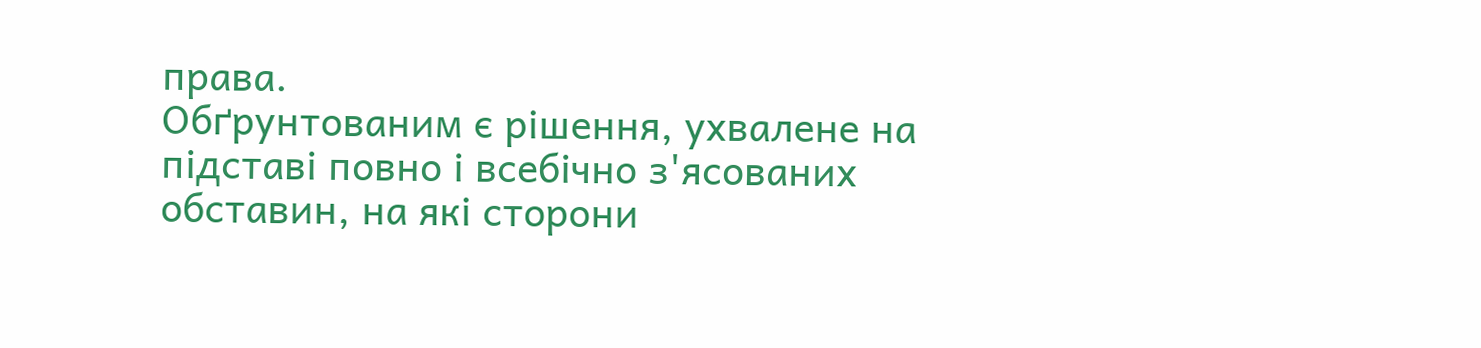права.
Обґрунтованим є рішення, ухвалене на підставі повно і всебічно з'ясованих обставин, на які сторони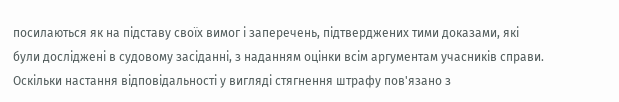посилаються як на підставу своїх вимог і заперечень, підтверджених тими доказами, які були досліджені в судовому засіданні, з наданням оцінки всім аргументам учасників справи.
Оскільки настання відповідальності у вигляді стягнення штрафу пов'язано з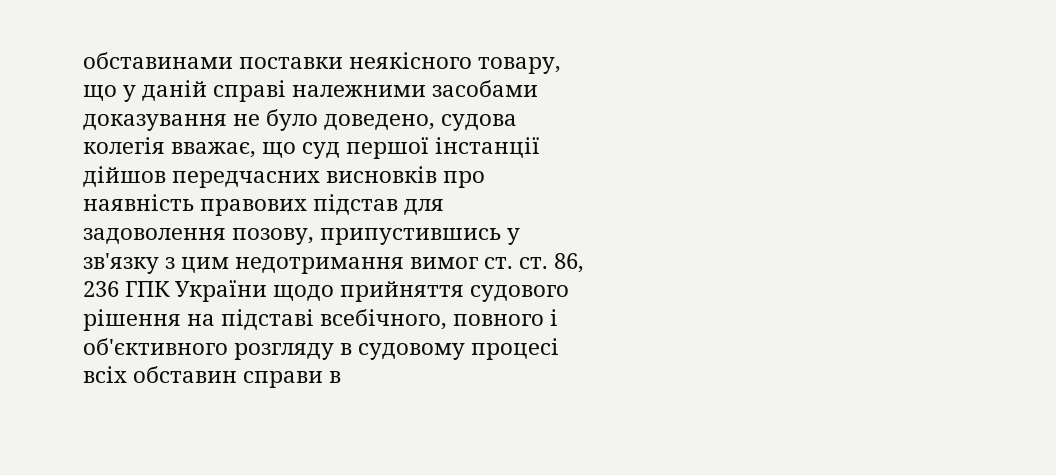обставинами поставки неякісного товару, що у даній справі належними засобами доказування не було доведено, судова колегія вважає, що суд першої інстанції дійшов передчасних висновків про наявність правових підстав для задоволення позову, припустившись у зв'язку з цим недотримання вимог ст. ст. 86, 236 ГПК України щодо прийняття судового рішення на підставі всебічного, повного і об'єктивного розгляду в судовому процесі всіх обставин справи в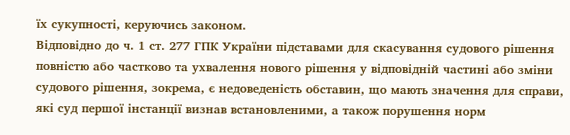їх сукупності, керуючись законом.
Відповідно до ч. 1 ст. 277 ГПК України підставами для скасування судового рішення повністю або частково та ухвалення нового рішення у відповідній частині або зміни судового рішення, зокрема, є недоведеність обставин, що мають значення для справи, які суд першої інстанції визнав встановленими, а також порушення норм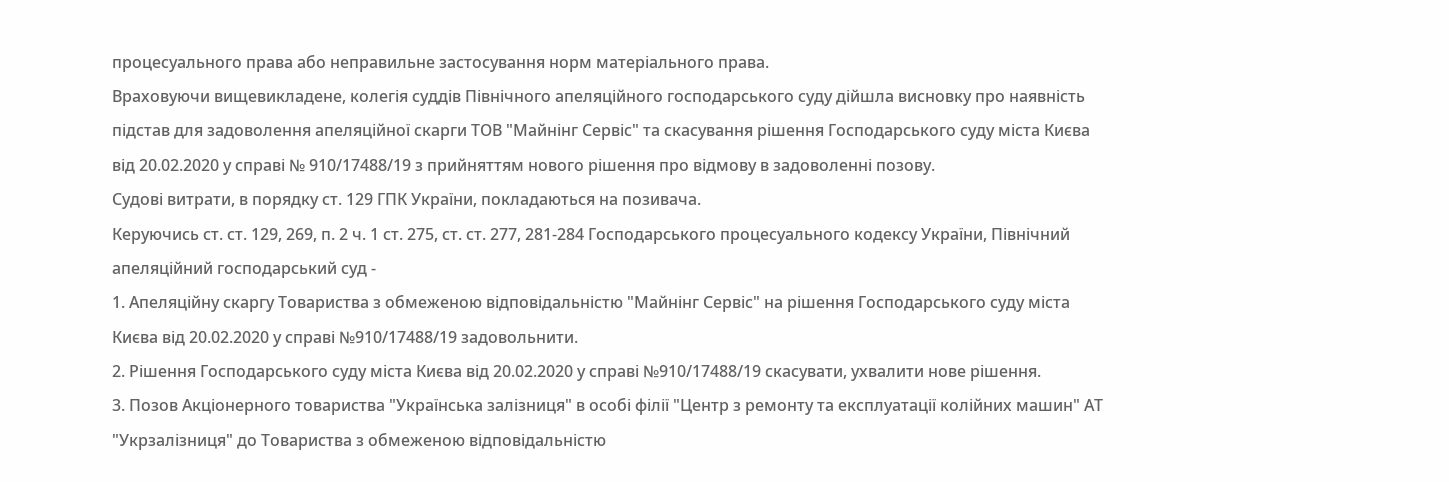процесуального права або неправильне застосування норм матеріального права.
Враховуючи вищевикладене, колегія суддів Північного апеляційного господарського суду дійшла висновку про наявність підстав для задоволення апеляційної скарги ТОВ "Майнінг Сервіс" та скасування рішення Господарського суду міста Києва від 20.02.2020 у справі № 910/17488/19 з прийняттям нового рішення про відмову в задоволенні позову.
Судові витрати, в порядку ст. 129 ГПК України, покладаються на позивача.
Керуючись ст. ст. 129, 269, п. 2 ч. 1 ст. 275, ст. ст. 277, 281-284 Господарського процесуального кодексу України, Північний апеляційний господарський суд -
1. Апеляційну скаргу Товариства з обмеженою відповідальністю "Майнінг Сервіс" на рішення Господарського суду міста Києва від 20.02.2020 у справі №910/17488/19 задовольнити.
2. Рішення Господарського суду міста Києва від 20.02.2020 у справі №910/17488/19 скасувати, ухвалити нове рішення.
3. Позов Акціонерного товариства "Українська залізниця" в особі філії "Центр з ремонту та експлуатації колійних машин" АТ "Укрзалізниця" до Товариства з обмеженою відповідальністю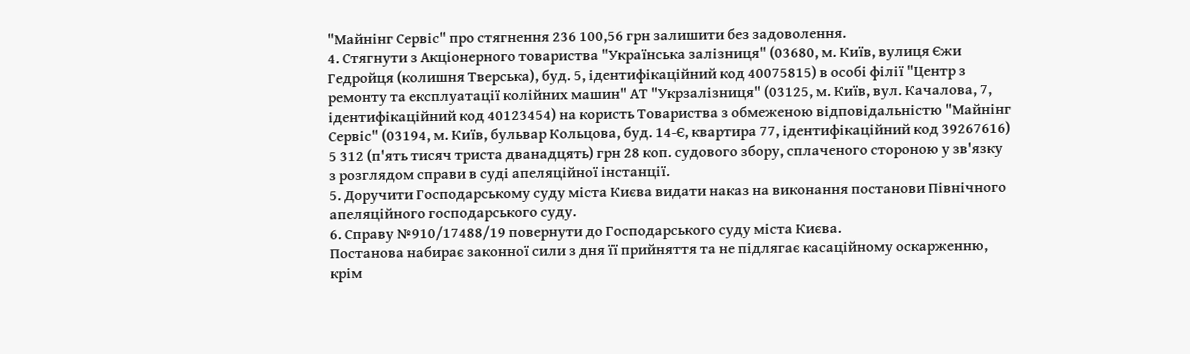"Майнінг Сервіс" про стягнення 236 100,56 грн залишити без задоволення.
4. Стягнути з Акціонерного товариства "Українська залізниця" (03680, м. Київ, вулиця Єжи Гедройця (колишня Тверська), буд. 5, ідентифікаційний код 40075815) в особі філії "Центр з ремонту та експлуатації колійних машин" АТ "Укрзалізниця" (03125, м. Київ, вул. Качалова, 7, ідентифікаційний код 40123454) на користь Товариства з обмеженою відповідальністю "Майнінг Сервіс" (03194, м. Київ, бульвар Кольцова, буд. 14-Є, квартира 77, ідентифікаційний код 39267616) 5 312 (п'ять тисяч триста дванадцять) грн 28 коп. судового збору, сплаченого стороною у зв'язку з розглядом справи в суді апеляційної інстанції.
5. Доручити Господарському суду міста Києва видати наказ на виконання постанови Північного апеляційного господарського суду.
6. Справу №910/17488/19 повернути до Господарського суду міста Києва.
Постанова набирає законної сили з дня її прийняття та не підлягає касаційному оскарженню, крім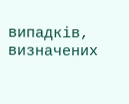випадків, визначених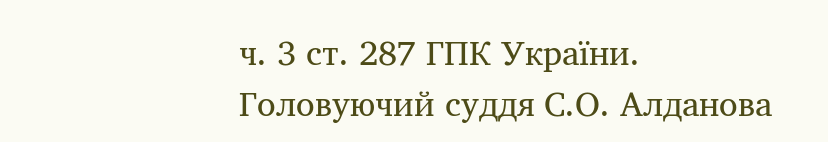ч. 3 ст. 287 ГПК України.
Головуючий суддя С.О. Алданова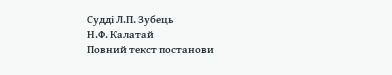Судді Л.П. Зубець
Н.Ф. Калатай
Повний текст постанови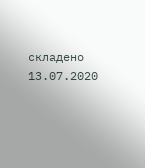складено 13.07.2020